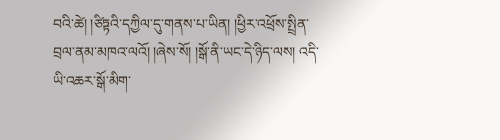བའི་ཚེ། །ཙིཏྟའི་དཀྱིལ་དུ་གནས་པ་ཡིན། །ཕྱིར་འཕྲོས་སྤྲིན་བྲལ་ནམ་མཁའ་ལའོ། །ཞེས་སོ། །སྒོ་ནི་ཡང་དེ་ཉིད་ལས། འདི་ཡི་འཆར་སྒོ་མིག་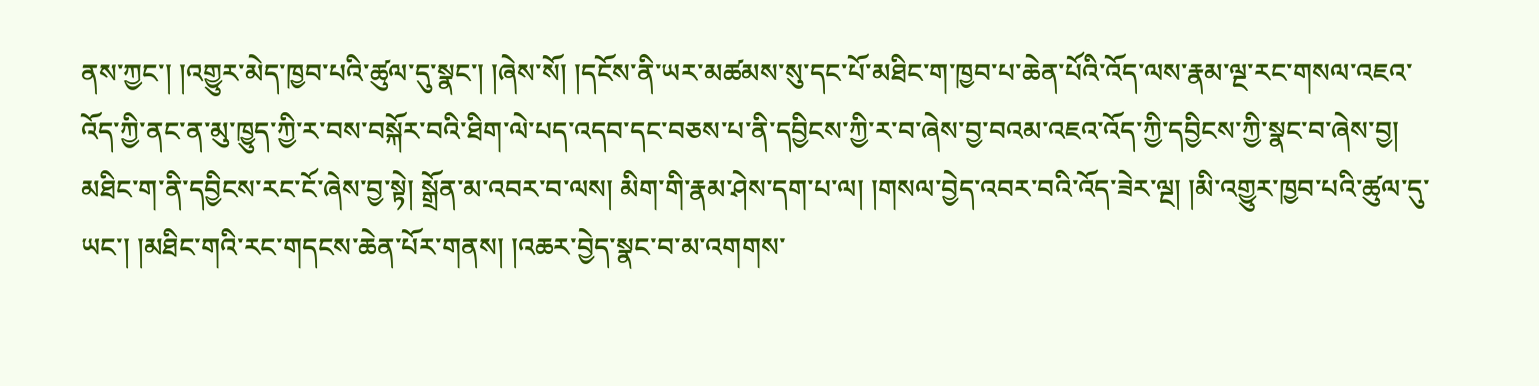ནས་ཀྱང་། །འགྱུར་མེད་ཁྱབ་པའི་ཚུལ་དུ་སྣང་། །ཞེས་སོ། །དངོས་ནི་ཡར་མཚམས་སུ་དང་པོ་མཐིང་ག་ཁྱབ་པ་ཆེན་པོའི་འོད་ལས་རྣམ་ལྔ་རང་གསལ་འཇའ་འོད་ཀྱི་ནང་ན་མུ་ཁྱུད་ཀྱི་ར་བས་བསྐོར་བའི་ཐིག་ལེ་པད་འདབ་དང་བཅས་པ་ནི་དབྱིངས་ཀྱི་ར་བ་ཞེས་བྱ་བའམ་འཇའ་འོད་ཀྱི་དབྱིངས་ཀྱི་སྣང་བ་ཞེས་བྱ། མཐིང་ག་ནི་དབྱིངས་རང་ངོ་ཞེས་བྱ་སྟེ། སྒྲོན་མ་འབར་བ་ལས། མིག་གི་རྣམ་ཤེས་དག་པ་ལ། །གསལ་བྱེད་འབར་བའི་འོད་ཟེར་ལྔ། །མི་འགྱུར་ཁྱབ་པའི་ཚུལ་དུ་ཡང་། །མཐིང་གའི་རང་གདངས་ཆེན་པོར་གནས། །འཆར་བྱེད་སྣང་བ་མ་འགགས་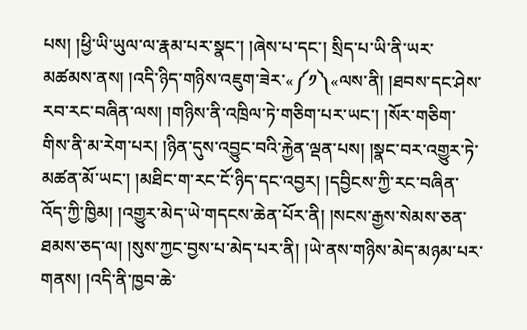པས། །ཕྱི་ཡི་ཡུལ་ལ་རྣམ་པར་སྣང་། །ཞེས་པ་དང་། སྲིད་པ་ཡི་ནི་ཡར་མཚམས་ནས། །འདི་ཉིད་གཉིས་འཇུག་ཟེར་«༼༡༽«ལས་ནི། །ཐབས་དང་ཤེས་རབ་རང་བཞིན་ལས། །གཉིས་ནི་འཁྲིལ་ཏེ་གཅིག་པར་ཡང་། །སོར་གཅིག་གིས་ནི་མ་རེག་པར། །ཉིན་དུས་འབྱུང་བའི་རྐྱེན་ལྡན་པས། །སྣང་བར་འགྱུར་ཏེ་མཚན་མོ་ཡང་། །མཐིང་ག་རང་ངོ་ཉིད་དང་འབྱར། །དབྱིངས་ཀྱི་རང་བཞིན་འོད་ཀྱི་ཁྱིམ། །འགྱུར་མེད་ཡེ་གདངས་ཆེན་པོར་ནི། །སངས་རྒྱས་སེམས་ཅན་ཐམས་ཅད་ལ། །སུས་ཀྱང་བྱས་པ་མེད་པར་ནི། །ཡེ་ནས་གཉིས་མེད་མཉམ་པར་གནས། །འདི་ནི་ཁྱབ་ཆེ་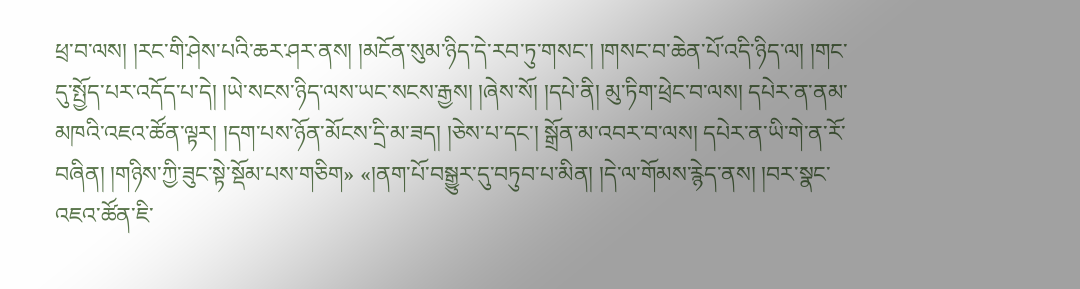ཕྲ་བ་ལས། །རང་གི་ཤེས་པའི་ཆར་ཤར་ནས། །མངོན་སུམ་ཉིད་དེ་རབ་ཏུ་གསང་། །གསང་བ་ཆེན་པོ་འདི་ཉིད་ལ། །གང་དུ་སྤྱོད་པར་འདོད་པ་དེ། །ཡེ་སངས་ཉིད་ལས་ཡང་སངས་རྒྱས། །ཞེས་སོ། །དཔེ་ནི། མུ་ཏིག་ཕྲེང་བ་ལས། དཔེར་ན་ནམ་མཁའི་འཇའ་ཚོན་ལྟར། །དག་པས་ཉོན་མོངས་དྲི་མ་ཟད། །ཅེས་པ་དང་། སྒྲོན་མ་འབར་བ་ལས། དཔེར་ན་ཡི་གེ་ན་རོ་བཞིན། །གཉིས་ཀྱི་ཟུང་སྟེ་སྡོམ་པས་གཅིག» «།ནག་པོ་བསྒྱུར་དུ་བཏུབ་པ་མིན། །དེ་ལ་གོམས་རྙེད་ནས། །བར་སྣང་འཇའ་ཚོན་ཇི་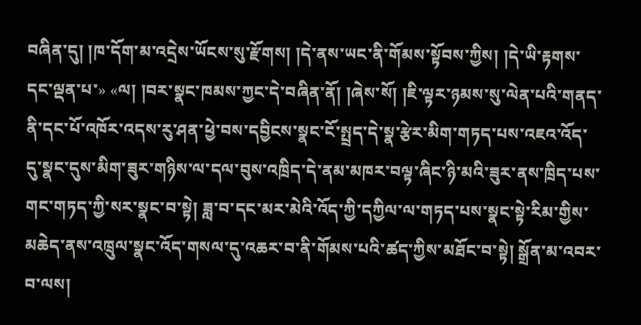བཞིན་དུ། །ཁ་དོག་མ་འདྲེས་ཡོངས་སུ་རྫོགས། །དེ་ནས་ཡང་ནི་གོམས་སྟོབས་ཀྱིས། །དེ་ཡི་རྟགས་དང་ལྡན་པ་» «ལ། །བར་སྣང་ཁམས་ཀྱང་དེ་བཞིན་ནོ། །ཞེས་སོ། །ཇི་ལྟར་ཉམས་སུ་ལེན་པའི་གནད་ནི་དང་པོ་འཁོར་འདས་རུ་ཤན་ཕྱེ་བས་དབྱིངས་སྣང་ངོ་སྤྲད་དེ་སྣ་རྩེར་མིག་གཏད་པས་འཇའ་འོད་དུ་སྣང་དུས་མིག་ཟུར་གཉིས་ལ་དལ་བུས་འཁྲིད་དེ་ནམ་མཁར་བལྟ་ཞིང་ཉི་མའི་ཟུར་ནས་ཁྲིད་པས་གང་གཏད་ཀྱི་སར་སྣང་བ་སྟེ། ཟླ་བ་དང་མར་མེའི་འོད་ཀྱི་དཀྱིལ་ལ་གཏད་པས་སྣང་སྟེ་རིམ་གྱིས་མཆེད་ནས་འཁྲུལ་སྣང་འོད་གསལ་དུ་འཆར་བ་ནི་གོམས་པའི་ཚད་ཀྱིས་མཐོང་བ་སྟེ། སྒྲོན་མ་འབར་བ་ལས།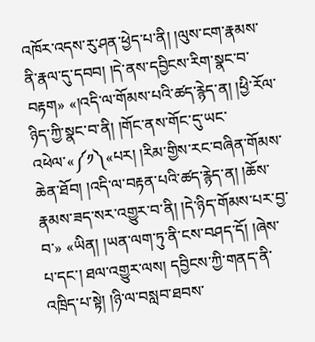འཁོར་འདས་རུ་ཤན་ཕྱེད་པ་ནི། །ལུས་ངག་རྣམས་ནི་རྣལ་དུ་དབབ། །དེ་ནས་དབྱིངས་རིག་སྣང་བ་བརྟག» «།འདི་ལ་གོམས་པའི་ཚད་རྙེད་ན། །ཕྱི་རོལ་ཉིད་ཀྱི་སྣང་བ་ནི། །གོང་ནས་གོང་དུ་ཡང་འཕེལ་«༼༡༽«པར། །རིམ་གྱིས་རང་བཞིན་གོམས་ཆེན་ཐོབ། །འདི་ལ་བརྟན་པའི་ཚད་རྙེད་ན། །ཆོས་རྣམས་ཟད་སར་འགྱུར་བ་ནི། །དེ་ཉིད་གོམས་པར་བྱ་བ་» «ཡིན། །ཡན་ལག་ཏུ་ནི་ངས་བཤད་དོ། །ཞེས་པ་དང་། ཐལ་འགྱུར་ལས། དབྱིངས་ཀྱི་གནད་ནི་འཁྲིད་པ་སྟེ། །ཉི་ལ་བསླབ་ཐབས་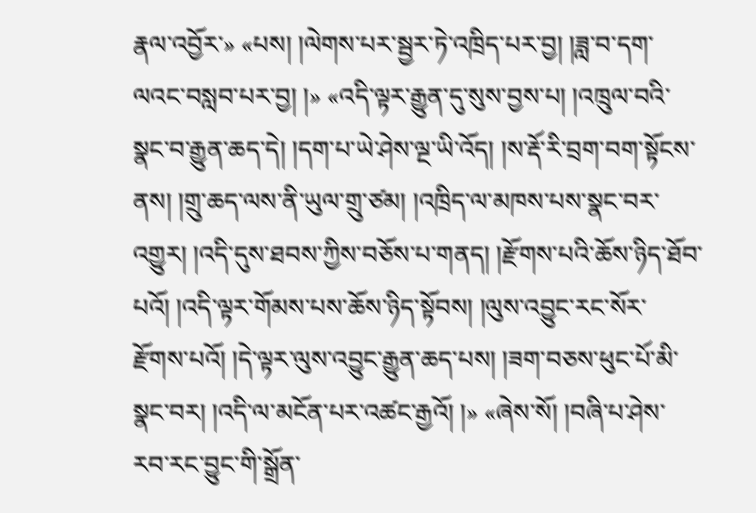རྣལ་འབྱོར་» «པས། །ལེགས་པར་སྦྱར་ཏེ་འཁྲིད་པར་བྱ། །ཟླ་བ་དག་ལའང་བསླབ་པར་བྱ། །» «འདི་ལྟར་རྒྱུན་དུ་སུས་བྱས་པ། །འཁྲུལ་བའི་སྣང་བ་རྒྱུན་ཆད་དེ། །དག་པ་ཡེ་ཤེས་ལྔ་ཡི་འོད། །ས་རྡོ་རི་བྲག་བག་སྟོངས་ནས། །གྲུ་ཆད་ལས་ནི་ཡུལ་གྲུ་ཙམ། །འཁྲིད་ལ་མཁས་པས་སྣང་བར་འགྱུར། །འདི་དུས་ཐབས་ཀྱིས་བཅོས་པ་གནད། །རྫོགས་པའི་ཆོས་ཉིད་ཐོབ་པའོ། །འདི་ལྟར་གོམས་པས་ཆོས་ཉིད་སྟོབས། །ལུས་འབྱུང་རང་སོར་རྫོགས་པའོ། །དེ་ལྟར་ལུས་འབྱུང་རྒྱུན་ཆད་པས། །ཟག་བཅས་ཕུང་པོ་མི་སྣང་བར། །འདི་ལ་མངོན་པར་འཚང་རྒྱའོ། །» «ཞེས་སོ། །བཞི་པ་ཤེས་རབ་རང་བྱུང་གི་སྒྲོན་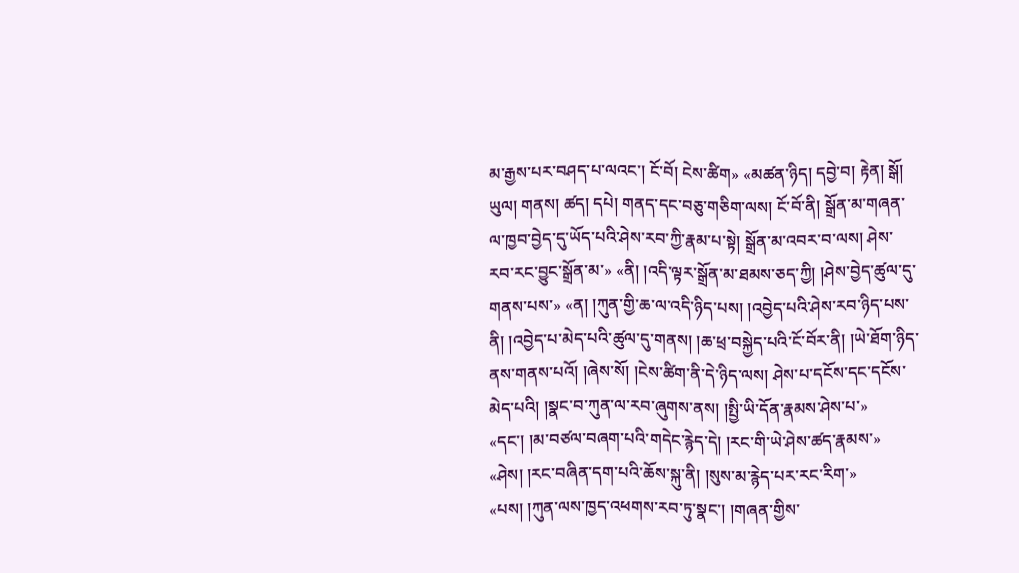མ་རྒྱས་པར་བཤད་པ་ལའང་། ངོ་བོ། ངེས་ཚིག» «མཚན་ཉིད། དབྱེ་བ། རྟེན། སྒོ། ཡུལ། གནས། ཚད། དཔེ། གནད་དང་བཅུ་གཅིག་ལས། ངོ་བོ་ནི། སྒྲོན་མ་གཞན་ལ་ཁྱབ་བྱེད་དུ་ཡོད་པའི་ཤེས་རབ་ཀྱི་རྣམ་པ་སྟེ། སྒྲོན་མ་འབར་བ་ལས། ཤེས་རབ་རང་བྱུང་སྒྲོན་མ་» «ནི། །འདི་ལྟར་སྒྲོན་མ་ཐམས་ཅད་ཀྱི། །ཤེས་བྱེད་ཚུལ་དུ་གནས་པས་» «ན། །ཀུན་གྱི་ཆ་ལ་འདི་ཉིད་པས། །འབྱེད་པའི་ཤེས་རབ་ཉིད་པས་ནི། །འབྱེད་པ་མེད་པའི་ཚུལ་དུ་གནས། །ཆ་ཕྲ་བསྐྱེད་པའི་ངོ་བོར་ནི། །ཡེ་ཐོག་ཉིད་ནས་གནས་པའོ། །ཞེས་སོ། །ངེས་ཚིག་ནི་དེ་ཉིད་ལས། ཤེས་པ་དངོས་དང་དངོས་མེད་པའི། །སྣང་བ་ཀུན་ལ་རབ་ཞུགས་ནས། །སྤྱི་ཡི་དོན་རྣམས་ཤེས་པ་» «དང་། །མ་བཙལ་བཞག་པའི་གདེང་རྙེད་དེ། །རང་གི་ཡེ་ཤེས་ཚད་རྣམས་» «ཤེས། །རང་བཞིན་དག་པའི་ཆོས་སྐུ་ནི། །སུས་མ་རྙེད་པར་རང་རིག་» «པས། །ཀུན་ལས་ཁྱད་འཕགས་རབ་ཏུ་སྣང་། །གཞན་གྱིས་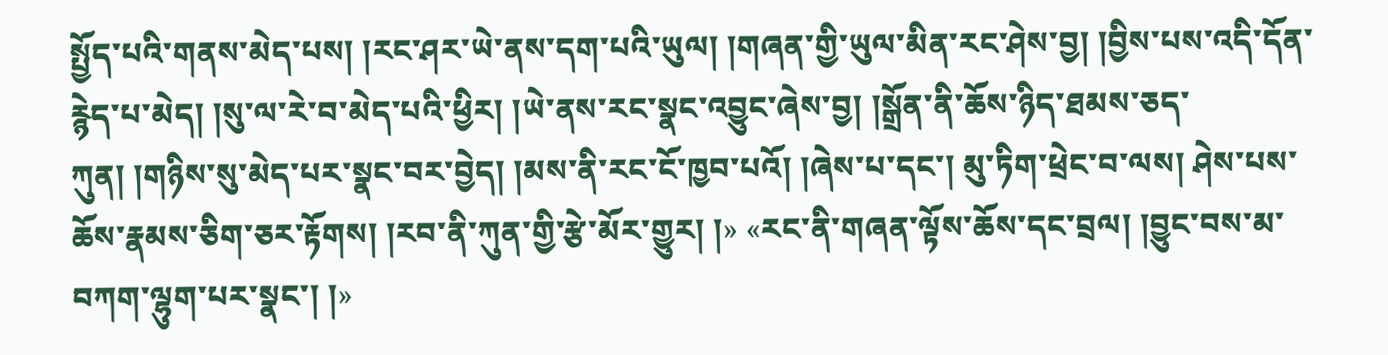སྤྱོད་པའི་གནས་མེད་པས། །རང་ཤར་ཡེ་ནས་དག་པའི་ཡུལ། །གཞན་གྱི་ཡུལ་མིན་རང་ཤེས་བྱ། །བྱིས་པས་འདི་དོན་རྙེད་པ་མེད། །སུ་ལ་རེ་བ་མེད་པའི་ཕྱིར། །ཡེ་ནས་རང་སྣང་འབྱུང་ཞེས་བྱ། །སྒྲོན་ནི་ཆོས་ཉིད་ཐམས་ཅད་ཀུན། །གཉིས་སུ་མེད་པར་སྣང་བར་བྱེད། །མས་ནི་རང་ངོ་ཁྱབ་པའོ། །ཞེས་པ་དང་། མུ་ཏིག་ཕྲེང་བ་ལས། ཤེས་པས་ཆོས་རྣམས་ཅིག་ཅར་རྟོགས། །རབ་ནི་ཀུན་གྱི་རྩེ་མོར་གྱུར། །» «རང་ནི་གཞན་ལྟོས་ཆོས་དང་བྲལ། །བྱུང་བས་མ་བཀག་ལྷུག་པར་སྣང་། །»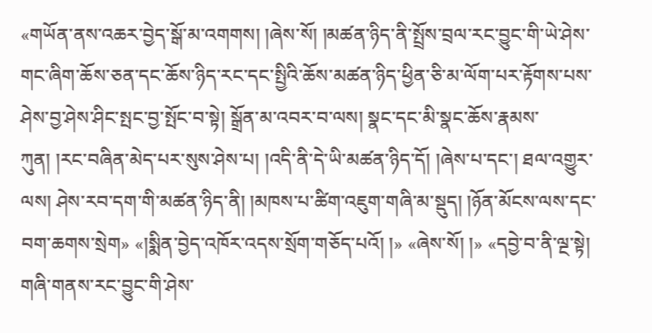«གཡོན་ནས་འཆར་བྱེད་སྒོ་མ་འགགས། །ཞེས་སོ། །མཚན་ཉིད་ནི་སྤྲོས་བྲལ་རང་བྱུང་གི་ཡེ་ཤེས་གང་ཞིག་ཆོས་ཅན་དང་ཆོས་ཉིད་རང་དང་སྤྱིའི་ཆོས་མཚན་ཉིད་ཕྱིན་ཅི་མ་ལོག་པར་རྟོགས་པས་ཤེས་བྱ་ཤེས་ཤིང་སྤང་བྱ་སྤོང་བ་སྟེ། སྒྲོན་མ་འབར་བ་ལས། སྣང་དང་མི་སྣང་ཆོས་རྣམས་ཀུན། །རང་བཞིན་མེད་པར་སུས་ཤེས་པ། །འདི་ནི་དེ་ཡི་མཚན་ཉིད་དོ། །ཞེས་པ་དང་། ཐལ་འགྱུར་ལས། ཤེས་རབ་དག་གི་མཚན་ཉིད་ནི། །མཁས་པ་ཚིག་འཇུག་གཞི་མ་སྡུད། །ཉོན་མོངས་ལས་དང་བག་ཆགས་སྲེག» «།སྨིན་བྱེད་འཁོར་འདས་སྲོག་གཅོད་པའོ། །» «ཞེས་སོ། །» «དབྱེ་བ་ནི་ལྔ་སྟེ། གཞི་གནས་རང་བྱུང་གི་ཤེས་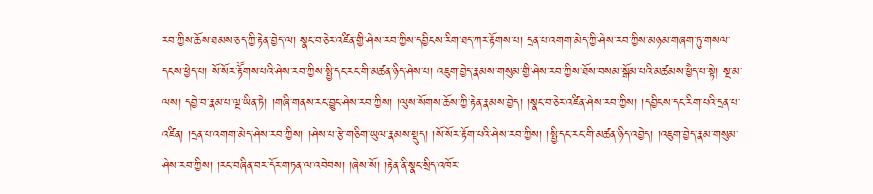རབ་ཀྱིས་ཆོས་ཐམས་ཅད་ཀྱི་རྟེན་བྱེད་ལ། སྣང་བ་ཅེར་འཛིན་གྱི་ཤེས་རབ་ཀྱིས་དབྱིངས་རིག་ཐད་ཀར་རྟོགས་པ། དྲན་པ་འགག་མེད་ཀྱི་ཤེས་རབ་ཀྱིས་མཉམ་གཞག་ཏུ་གསལ་དངས་ཕྱེད་པ། སོ་སོར་རྟཽགས་པའི་ཤེས་རབ་ཀྱིས་སྤྱི་དང་རང་གི་མཚན་ཉིད་ཤེས་པ། འཇུག་བྱེད་རྣམས་གསུམ་གྱི་ཤེས་རབ་ཀྱིས་ཐོས་བསམ་སྒོམ་པའི་མཚམས་ཕྱཻད་པ་སྟེ། སྔ་མ་ལས། དབྱེ་བ་རྣམ་པ་ལྔ་ཡིན་ཏེ། །གཞི་གནས་རང་བྱུང་ཤེས་རབ་ཀྱིས། །ལུས་སོགས་ཆོས་ཀྱི་རྟེན་རྣམས་བྱེད། །སྣང་བ་ཅེར་འཛིན་ཤེས་རབ་ཀྱིས། །དབྱིངས་དང་རིག་པའི་དྲན་པ་འཛིན། །དྲན་པ་འགག་མེད་ཤེས་རབ་ཀྱིས། །ཤེས་པ་རྩེ་གཅིག་ཡུལ་རྣམས་སྡུད། །སོ་སོར་རྟོག་པའི་ཤེས་རབ་ཀྱིས། །སྤྱི་དང་རང་གི་མཚན་ཉིད་འབྱེད། །འཇུག་བྱེད་རྣམ་གསུམ་ཤེས་རབ་ཀྱིས། །རང་བཞིན་བར་དོར་གཏན་ལ་འབེབས། །ཞེས་སོ། །རྟེན་ནི་སྣང་སྲིད་འཁོར་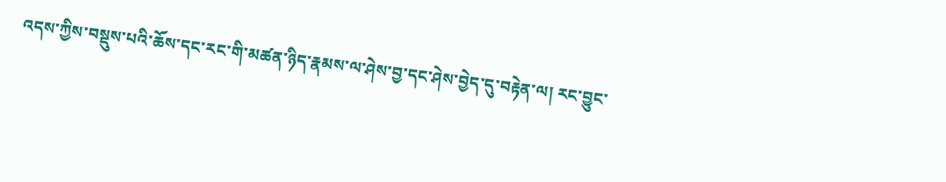འདས་ཀྱིས་བསྡུས་པའི་ཆོས་དང་རང་གི་མཚན་ཉིད་རྣམས་ལ་ཤེས་བྱ་དང་ཤེས་བྱེད་དུ་བརྟེན་ལ། རང་བྱུང་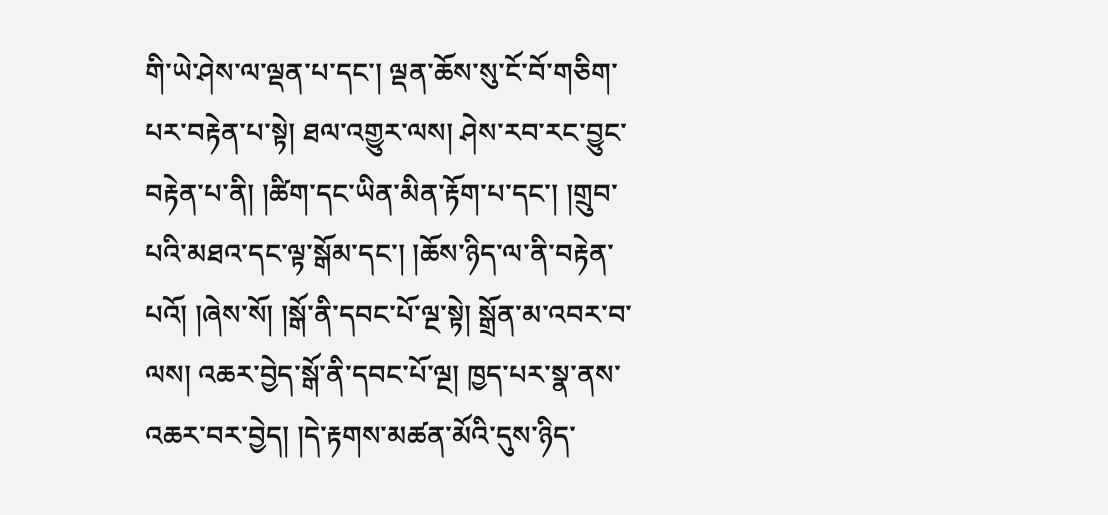གི་ཡེ་ཤེས་ལ་ལྡན་པ་དང་། ལྡན་ཆོས་སུ་ངོ་བོ་གཅིག་པར་བརྟེན་པ་སྟེ། ཐལ་འགྱུར་ལས། ཤེས་རབ་རང་བྱུང་བརྟེན་པ་ནི། །ཚིག་དང་ཡིན་མིན་རྟོག་པ་དང་། །གྲུབ་པའི་མཐའ་དང་ལྟ་སྒོམ་དང་། །ཆོས་ཉིད་ལ་ནི་བརྟེན་པའོ། །ཞེས་སོ། །སྒོ་ནི་དབང་པོ་ལྔ་སྟེ། སྒྲོན་མ་འབར་བ་ལས། འཆར་བྱེད་སྒོ་ནི་དབང་པོ་ལྔ། ཁྱད་པར་སྣ་ནས་འཆར་བར་བྱེད། །དེ་རྟགས་མཚན་མོའི་དུས་ཉིད་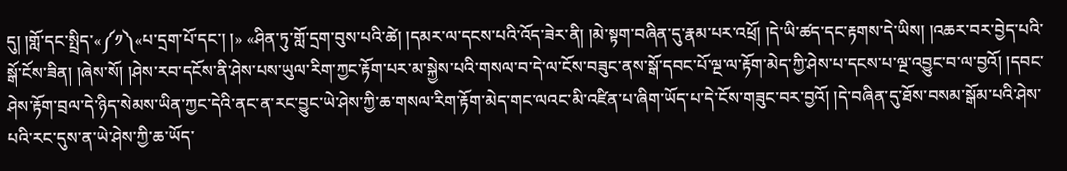དུ། །གློ་དང་སྤྲིད་«༼༡༽«པ་དྲག་པོ་དང་། །» «ཤིན་ཏུ་གློ་དྲག་བུས་པའི་ཚེ། །དམར་ལ་དངས་པའི་འོད་ཟེར་ནི། །མེ་སྟག་བཞིན་དུ་རྣམ་པར་འཕྲོ། །དེ་ཡི་ཚད་དང་རྟགས་དེ་ཡིས། །འཆར་བར་བྱེད་པའི་སྒོ་ངོས་ཟིན། །ཞེས་སོ། །ཤེས་རབ་དངོས་ནི་ཤེས་པས་ཡུལ་རིག་ཀྱང་རྟོག་པར་མ་སྐྱེས་པའི་གསལ་བ་དེ་ལ་ངོས་བཟུང་ནས་སྒོ་དབང་པོ་ལྔ་ལ་རྟོག་མེད་ཀྱི་ཤེས་པ་དངས་པ་ལྔ་འབྱུང་བ་ལ་བྱའོ། །དབང་ཤེས་རྟོག་བྲལ་དེ་ཉིད་སེམས་ཡིན་ཀྱང་དེའི་ནང་ན་རང་བྱུང་ཡེ་ཤེས་ཀྱི་ཆ་གསལ་རིག་རྟོག་མེད་གང་ལའང་མི་འཛིན་པ་ཞིག་ཡོད་པ་དེ་ངོས་གཟུང་བར་བྱའོ། །དེ་བཞིན་དུ་ཐོས་བསམ་སྒོམ་པའི་ཤེས་པའི་རང་དུས་ན་ཡེ་ཤེས་ཀྱི་ཆ་ཡོད་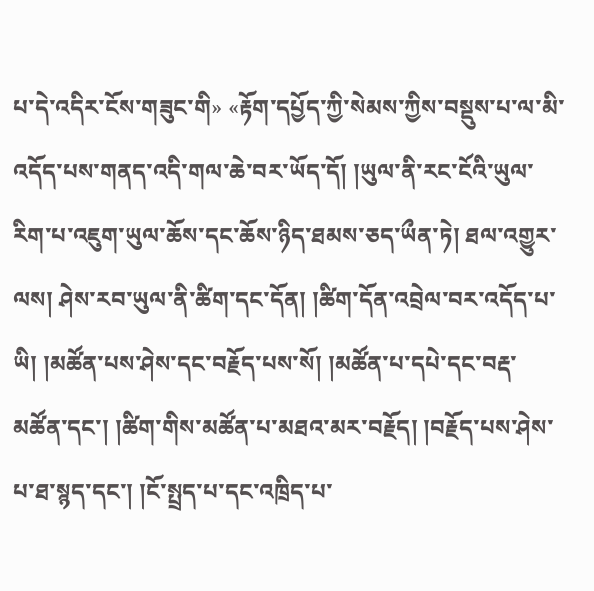པ་དེ་འདིར་ངོས་གཟུང་གི» «རྟོག་དཔྱོད་ཀྱི་སེམས་ཀྱིས་བསྡུས་པ་ལ་མི་འདོད་པས་གནད་འདི་གལ་ཆེ་བར་ཡོད་དོ། །ཡུལ་ནི་རང་ངོའི་ཡུལ་རིག་པ་འཇུག་ཡུལ་ཆོས་དང་ཆོས་ཉིད་ཐམས་ཅད་ཡྀན་ཏེ། ཐལ་འགྱུར་ལས། ཤེས་རབ་ཡུལ་ནི་ཚིག་དང་དོན། །ཚིག་དོན་འབྲེལ་བར་འདོད་པ་ཡི། །མཚོན་པས་ཤེས་དང་བརྗོད་པས་སོ། །མཚོན་པ་དཔེ་དང་བརྡ་མཚོན་དང་། །ཚིག་གིས་མཚོན་པ་མཐའ་མར་བརྗོད། །བརྗོད་པས་ཤེས་པ་ཐ་སྙད་དང་། །ངོ་སྤྲད་པ་དང་འཁྲིད་པ་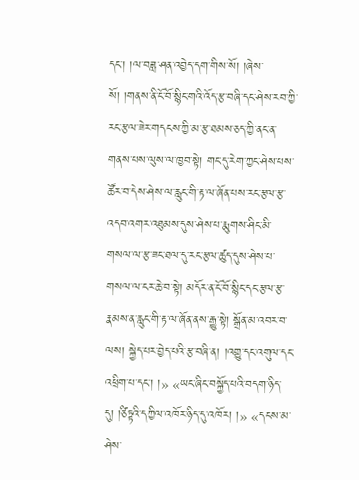དང་། །ལ་བཟླ་ཤན་འབྱེད་དག་གིས་སོ། །ཞེས་སོ། །གནས་ནི་ངོ་བོ་སྙིང་གའི་འོད་རྩ་བཞི་དང་ཤེས་རབ་ཀྱི་རང་རྩལ་ཟེར་གདངས་ཀྱི་མ་རྩ་ཐམས་ཅད་ཀྱི་ནང་ན་གནས་པས་ལུས་ལ་ཁྱབ་སྟེ། གང་དུ་རེག་ཀྱང་ཤེས་པས་ཚོར་བ་དེས་ཤེས་ལ་རླུང་གི་རྟ་ལ་ཞོན་པས་རང་རྩལ་རྩ་འདབ་འགར་འཐུམས་དུས་ཤེས་པ་རྨུགས་ཤིང་མི་གསལ་ལ་རྩ་ཟང་ཐལ་དུ་རང་རྩལ་ཚུད་དུས་ཤེས་པ་གསལ་ལ་ངར་ཆེ་བ་སྟེ། མདོར་ན་ངོ་བོ་སྙིང་དང་རྩལ་རྩ་རྣམས་ན་རླུང་གི་རྟ་ལ་ཞོན་ནས་རྒྱུ་སྟེ། སྒྲོན་མ་འབར་བ་ལས། སྐྱེད་པར་བྱེད་པའི་རྩ་བཞི་ན། །འགྱུ་དང་འགུལ་དང་འཕྲིག་པ་དང་། །» «ཡང་ཞིང་བསྐྱོད་པའི་བདག་ཉིད་དུ། །ཙིཏྟའི་དཀྱིལ་འཁོར་ཉིད་དུ་འཁོར། །» «དངས་མ་ཤེས་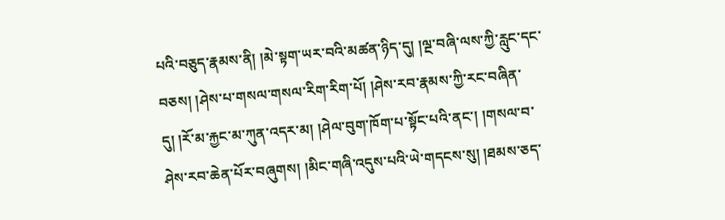པའི་བཅུད་རྣམས་ནི། །མེ་སྟག་ཡར་བའི་མཚན་ཉིད་དུ། །ལྔ་བཞི་ལས་ཀྱི་རླུང་དང་བཅས། །ཤེས་པ་གསལ་གསལ་རིག་རིག་པོ། །ཤེས་རབ་རྣམས་ཀྱི་རང་བཞིན་དུ། །རོ་མ་རྐྱང་མ་ཀུན་འདར་མ། །ཤེལ་བུག་ཁོག་པ་སྟོང་པའི་ནང་། །གསལ་བ་ཤེས་རབ་ཆེན་པོར་བཞུགས། །མིང་གཞི་འདུས་པའི་ཡེ་གདངས་སུ། །ཐམས་ཅད་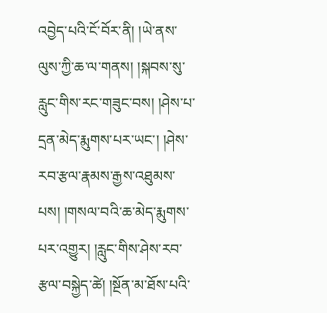འབྱེད་པའི་ངོ་བོར་ནི། །ཡེ་ནས་ལུས་ཀྱི་ཆ་ལ་གནས། །སྐབས་སུ་རླུང་གིས་རང་གཟུང་བས། །ཤེས་པ་དྲན་མེད་རྨུགས་པར་ཡང་། །ཤེས་རབ་རྩལ་རྣམས་རྒྱས་འཐུམས་པས། །གསལ་བའི་ཆ་མེད་རྨུགས་པར་འགྱུར། །རླུང་གིས་ཤེས་རབ་རྩལ་བསྐྱེད་ཚེ། །སྔོན་མ་ཐོས་པའི་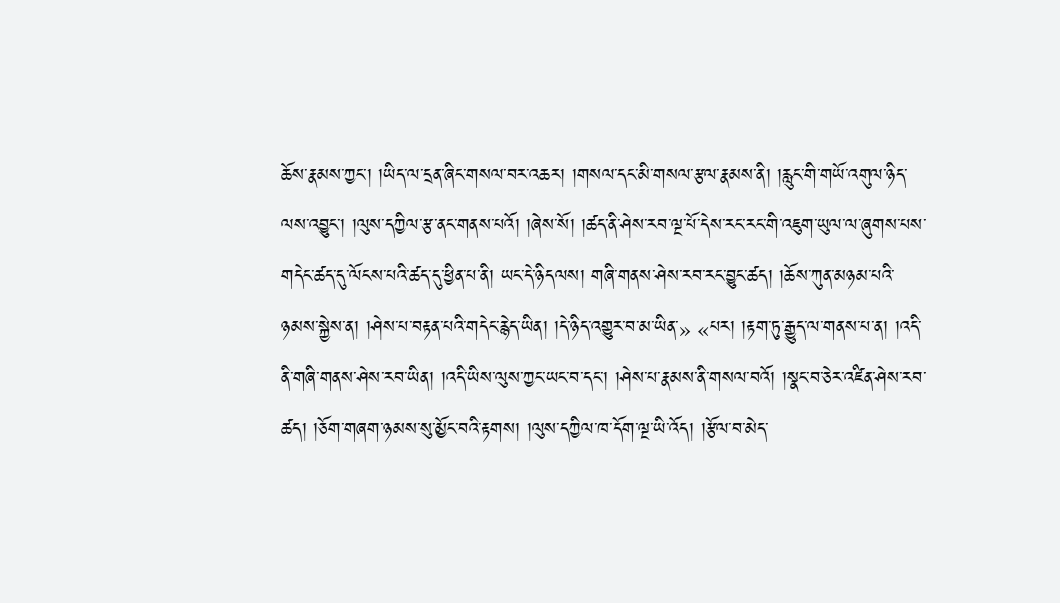ཆོས་རྣམས་ཀྱང་། །ཡིད་ལ་དྲན་ཞིང་གསལ་བར་འཆར། །གསལ་དང་མི་གསལ་རྩལ་རྣམས་ནི། །རླུང་གི་གཡོ་འགུལ་ཉིད་ལས་འབྱུང་། །ལུས་དཀྱིལ་རྩ་ནང་གནས་པའོ། །ཞེས་སོ། །ཚད་ནི་ཤེས་རབ་ལྔ་པོ་དེས་རང་རང་གི་འཇུག་ཡུལ་ལ་ཞུགས་པས་གདེང་ཚད་དུ་ལོངས་པའི་ཚད་དུ་ཕྱིན་པ་ནི། ཡང་དེ་ཉིདལས། གཞི་གནས་ཤེས་རབ་རང་བྱུང་ཚད། །ཆོས་ཀུན་མཉམ་པའི་ཉམས་སྐྱེས་ན། །ཤེས་པ་བརྟན་པའི་གདེང་རྙེད་ཡིན། །དེ་ཉིད་འགྱུར་བ་མ་ཡིན་» «པར། །རྟག་ཏུ་རྒྱུད་ལ་གནས་པ་ན། །འདི་ནི་གཞི་གནས་ཤེས་རབ་ཡིན། །འདི་ཡིས་ལུས་ཀྱང་ཡང་བ་དང་། །ཤེས་པ་རྣམས་ནི་གསལ་བའོ། །སྣང་བ་ཅེར་འཛིན་ཤེས་རབ་ཚད། །ཅོག་གཞག་ཉམས་སུ་མྱོང་བའི་རྟགས། །ལུས་དཀྱིལ་ཁ་དོག་ལྔ་ཡི་འོད། །རྩོལ་བ་མེད་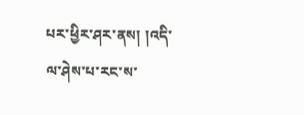པར་ཕྱིར་ཤར་ནས། །འདི་ལ་ཤེས་པ་རང་ས་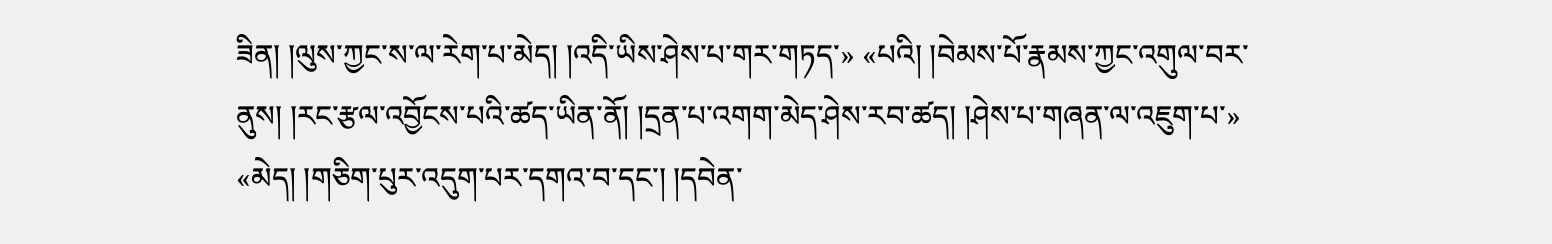ཟིན། །ལུས་ཀྱང་ས་ལ་རེག་པ་མེད། །འདི་ཡིས་ཤེས་པ་གར་གཏད་» «པའི། །བེམས་པོ་རྣམས་ཀྱང་འགུལ་བར་ནུས། །རང་རྩལ་འབྱོངས་པའི་ཚད་ཡིན་ནོ། །དྲན་པ་འགག་མེད་ཤེས་རབ་ཚད། །ཤེས་པ་གཞན་ལ་འཇུག་པ་» «མེད། །གཅིག་པུར་འདུག་པར་དགའ་བ་དང་། །དབེན་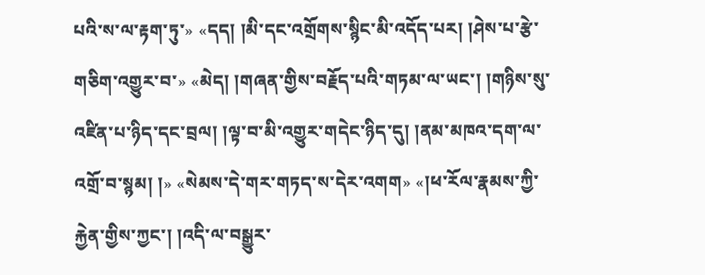པའི་ས་ལ་རྟག་ཏུ་» «དད། །མི་དང་འགྲོགས་སྙིང་མི་འདོད་པར། །ཤེས་པ་རྩེ་གཅིག་འགྱུར་བ་» «མེད། །གཞན་གྱིས་བརྗོད་པའི་གཏམ་ལ་ཡང་། །གཉིས་སུ་འཛིན་པ་ཉིད་དང་བྲལ། །ལྟ་བ་མི་འགྱུར་གདེང་ཉིད་དུ། །ནམ་མཁའ་དག་ལ་འགྲོ་བ་སྙམ། །» «སེམས་དེ་གར་གཏད་ས་དེར་འགག» «།ཕ་རོལ་རྣམས་ཀྱི་རྐྱེན་གྱིས་ཀྱང་། །འདི་ལ་བསྒྱུར་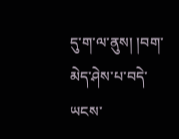དུ་ག་ལ་ནུས། །བག་མེད་ཤེས་པ་བདེ་ཡངས་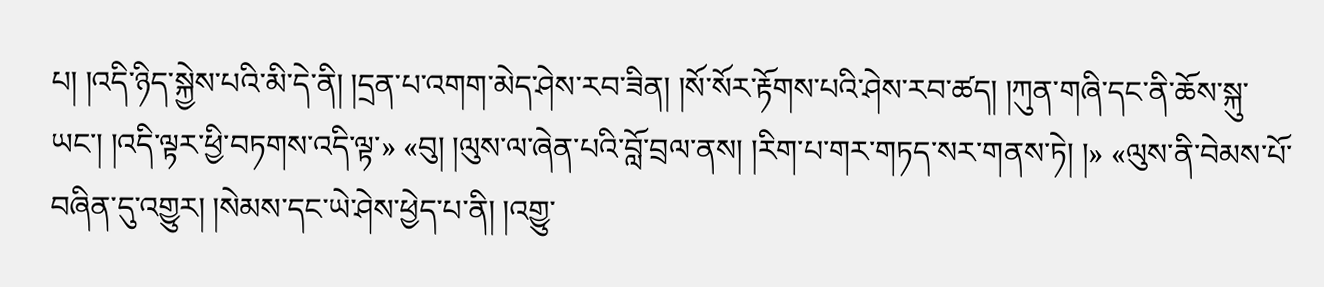པ། །འདི་ཉིད་སྐྱེས་པའི་མི་དེ་ནི། །དྲན་པ་འགག་མེད་ཤེས་རབ་ཟིན། །སོ་སོར་རྟོགས་པའི་ཤེས་རབ་ཚད། །ཀུན་གཞི་དང་ནི་ཆོས་སྐུ་ཡང་། །འདི་ལྟར་ཕྱི་བཏགས་འདི་ལྟ་» «བུ། །ལུས་ལ་ཞེན་པའི་བློ་བྲལ་ནས། །རིག་པ་གར་གཏད་སར་གནས་ཏེ། །» «ལུས་ནི་བེམས་པོ་བཞིན་དུ་འགྱུར། །སེམས་དང་ཡེ་ཤེས་ཕྱེད་པ་ནི། །འགྱུ་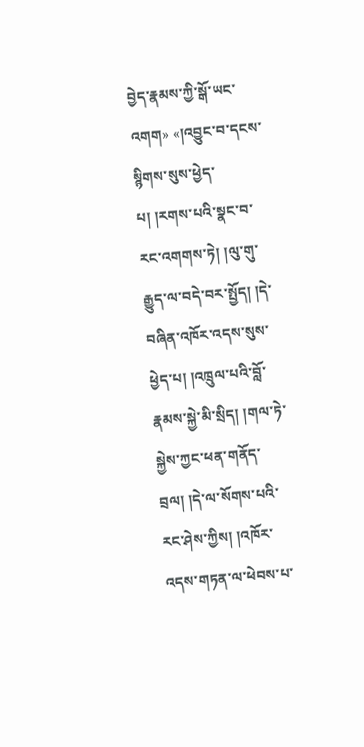བྱེད་རྣམས་ཀྱི་སྒོ་ཡང་འགག» «།འབྱུང་བ་དངས་སྙིགས་སུས་ཕྱེད་པ། །རགས་པའི་སྣང་བ་རང་འགགས་ཏེ། །ལུ་གུ་རྒྱུད་ལ་བདེ་བར་སྤྱོད། །དེ་བཞིན་འཁོར་འདས་སུས་ཕྱེད་པ། །འཁྲུལ་པའི་བློ་རྣམས་སྐྱེ་མི་སྲིད། །གལ་ཏེ་སྐྱེས་ཀྱང་ཕན་གནོད་བྲལ། །དེ་ལ་སོགས་པའི་རང་ཤེས་ཀྱིས། །འཁོར་འདས་གཏན་ལ་ཕེབས་པ་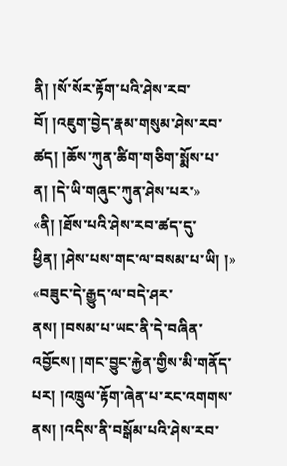ནི། །སོ་སོར་རྟོག་པའི་ཤེས་རབ་བོ། །འཇུག་བྱེད་རྣམ་གསུམ་ཤེས་རབ་ཚད། །ཆོས་ཀུན་ཚིག་གཅིག་སྨོས་པ་ན། །དེ་ཡི་གཞུང་ཀུན་ཤེས་པར་» «ནི། །ཐོས་པའི་ཤེས་རབ་ཚད་དུ་ཕྱིན། །ཤེས་པས་གང་ལ་བསམ་པ་ཡི། །» «བཟུང་དེ་རྒྱུད་ལ་བདེ་ཤར་ནས། །བསམ་པ་ཡང་ནི་དེ་བཞིན་འབྱོངས། །གང་བྱུང་རྐྱེན་གྱིས་མི་གནོད་པར། །འཁྲུལ་རྟོག་ཞེན་པ་རང་འགགས་ནས། །འདིས་ནི་བསྒོམ་པའི་ཤེས་རབ་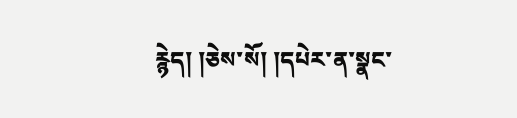རྙེད། །ཅེས་སོ། །དཔེར་ན་སྣང་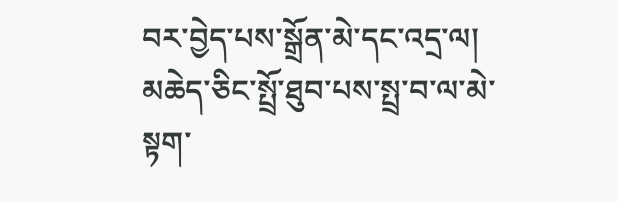བར་བྱེད་པས་སྒྲོན་མེ་དང་འདྲ་ལ། མཆེད་ཅིང་སྤྲོ་ཐུབ་པས་སྤྲ་བ་ལ་མེ་སྟག་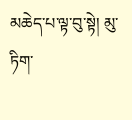མཆེད་པ་ལྟ་བུ་སྟེ། མུ་ཏིག་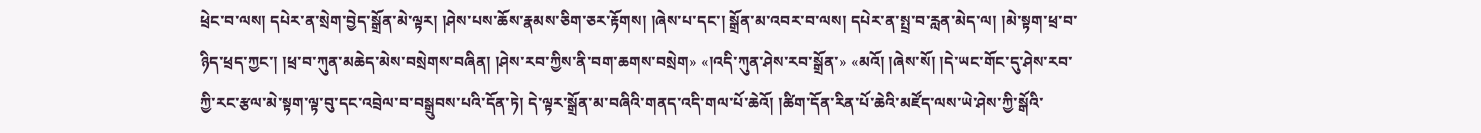ཕྲེང་བ་ལས། དཔེར་ན་སྲེག་བྱེད་སྒྲོན་མེ་ལྟར། །ཤེས་པས་ཆོས་རྣམས་ཅིག་ཅར་རྟོགས། །ཞེས་པ་དང་། སྒྲོན་མ་འབར་བ་ལས། དཔེར་ན་སྤྲ་བ་རླན་མེད་ལ། །མེ་སྟག་ཕྲ་བ་ཉིད་ཕྲད་ཀྱང་། །ཕྲ་བ་ཀུན་མཆེད་མེས་བསྲེགས་བཞིན། །ཤེས་རབ་ཀྱིས་ནི་བག་ཆགས་བསྲེག» «།འདི་ཀུན་ཤེས་རབ་སྒྲོན་» «མའོ། །ཞེས་སོ། །དེ་ཡང་གོང་དུ་ཤེས་རབ་ཀྱི་རང་རྩལ་མེ་སྟག་ལྟ་བུ་དང་འབྲེལ་བ་བསྒྲུབས་པའི་དོན་ཏེ། དེ་ལྟར་སྒྲོན་མ་བཞིའི་གནད་འདི་གལ་པོ་ཆེའོ། །ཚིག་དོན་རིན་པོ་ཆེའི་མཛོད་ལས་ཡེ་ཤེས་ཀྱི་སྒོའི་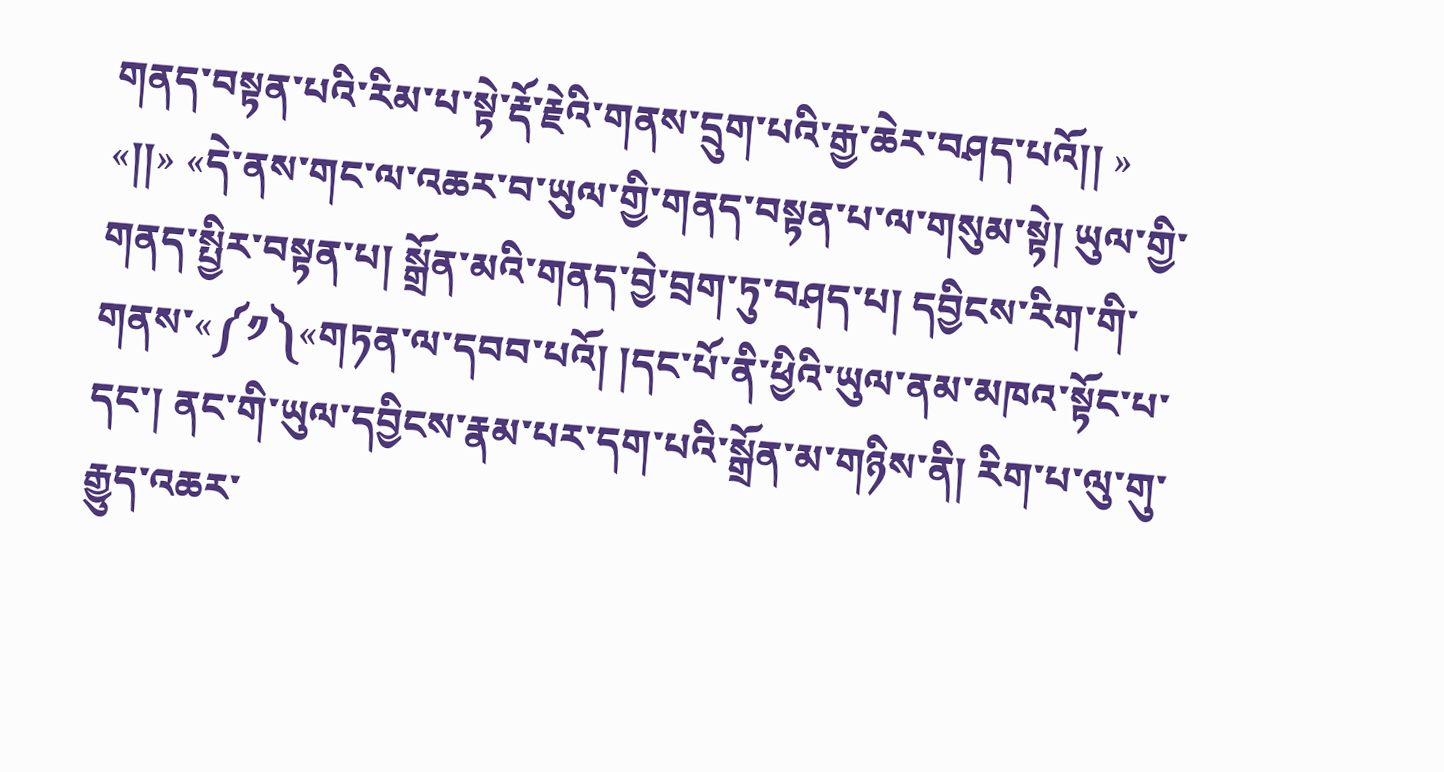གནད་བསྟན་པའི་རིམ་པ་སྟེ་རྡོ་རྗེའི་གནས་དྲུག་པའི་རྒྱ་ཆེར་བཤད་པའོ།། » «།།» «དེ་ནས་གང་ལ་འཆར་བ་ཡུལ་གྱི་གནད་བསྟན་པ་ལ་གསུམ་སྟེ། ཡུལ་གྱི་གནད་སྤྱིར་བསྟན་པ། སྒྲོན་མའི་གནད་བྱེ་བྲག་ཏུ་བཤད་པ། དབྱིངས་རིག་གི་གནས་«༼༡༽«གཏན་ལ་དབབ་པའོ། །དང་པོ་ནི་ཕྱིའི་ཡུལ་ནམ་མཁའ་སྟོང་པ་དང་། ནང་གི་ཡུལ་དབྱིངས་རྣམ་པར་དག་པའི་སྒྲོན་མ་གཉིས་ནི། རིག་པ་ལུ་གུ་རྒྱུད་འཆར་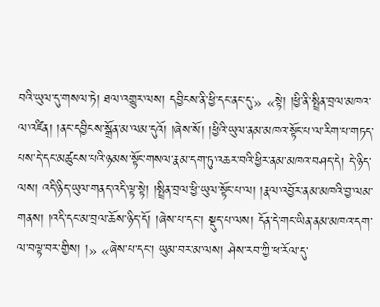བའི་ཡུལ་དུ་གསལ་ཏེ། ཐལ་འགྱུར་ལས། དབྱིངས་ནི་ཕྱི་དང་ནང་དུ་» «སྟེ། །ཕྱི་ནི་སྤྲིན་བྲལ་མཁའ་ལ་འཛིན། །ནང་དབྱིངས་སྒྲོན་མ་ལམ་དུའོ། །ཞེས་སོ། །ཕྱིའི་ཡུལ་ནམ་མཁའ་སྟོང་པ་ལ་རིག་པ་གཏད་པས་དེ་དང་མཚུངས་པའི་ཉམས་སྟོང་གསལ་རྣམ་དག་ཏུ་འཆར་བའི་ཕྱིར་ནམ་མཁའ་བཤད་དེ། དེ་ཉིད་ལས། འདི་ཉིད་ཡུལ་གནད་འདི་ལྟ་སྟེ། །སྤྲིན་བྲལ་ཕྱི་ཡུལ་སྟོང་པ་ལ། །རྣལ་འབྱོར་ནམ་མཁའི་བྱ་ལམ་གནས། །འདི་དང་མ་བྲལ་ཆོས་ཉིད་དོ། །ཞེས་པ་དང་། སྡུད་པ་ལས། དོན་དེ་གང་ཡིན་ནམ་མཁའ་དག་ལ་བལྟ་བར་གྱིས། །» «ཞེས་པ་དང་། ཡུམ་བར་མ་ལས། ཤེས་རབ་ཀྱི་ཕ་རོལ་དུ་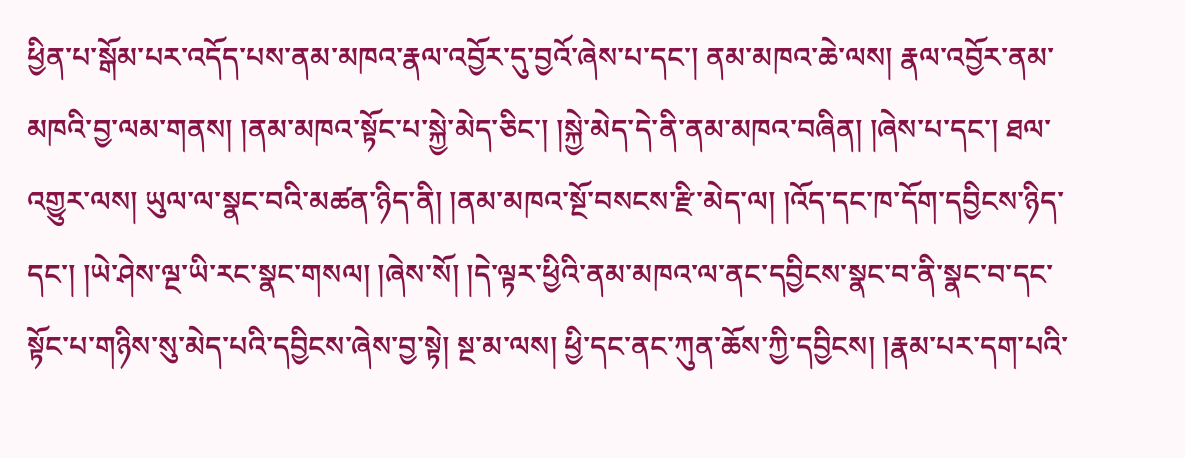ཕྱིན་པ་སྒོམ་པར་འདོད་པས་ནམ་མཁའ་རྣལ་འབྱོར་དུ་བྱའོ་ཞེས་པ་དང་། ནམ་མཁའ་ཆེ་ལས། རྣལ་འབྱོར་ནམ་མཁའི་བྱ་ལམ་གནས། །ནམ་མཁའ་སྟོང་པ་སྐྱེ་མེད་ཅིང་། །སྐྱེ་མེད་དེ་ནི་ནམ་མཁའ་བཞིན། །ཞེས་པ་དང་། ཐལ་འགྱུར་ལས། ཡུལ་ལ་སྣང་བའི་མཚན་ཉིད་ནི། །ནམ་མཁའ་སྔོ་བསངས་རྫི་མེད་ལ། །འོད་དང་ཁ་དོག་དབྱིངས་ཉིད་དང་། །ཡེ་ཤེས་ལྔ་ཡི་རང་སྣང་གསལ། །ཞེས་སོ། །དེ་ལྟར་ཕྱིའི་ནམ་མཁའ་ལ་ནང་དབྱིངས་སྣང་བ་ནི་སྣང་བ་དང་སྟོང་པ་གཉིས་སུ་མེད་པའི་དབྱིངས་ཞེས་བྱ་སྟེ། སྔ་མ་ལས། ཕྱི་དང་ནང་ཀུན་ཆོས་ཀྱི་དབྱིངས། །རྣམ་པར་དག་པའི་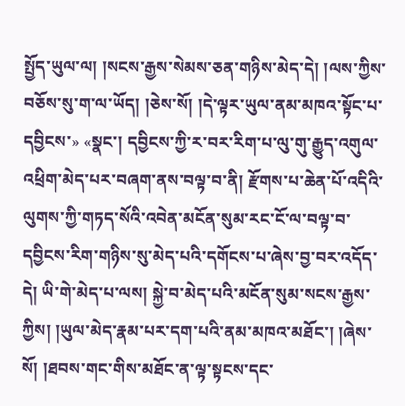སྤྱོད་ཡུལ་ལ། །སངས་རྒྱས་སེམས་ཅན་གཉིས་མེད་དེ། །ལས་ཀྱིས་བཅོས་སུ་ག་ལ་ཡོད། །ཅེས་སོ། །དེ་ལྟར་ཡུལ་ནམ་མཁའ་སྟོང་པ་དབྱིངས་» «སྣང་། དབྱིངས་ཀྱི་ར་བར་རིག་པ་ལུ་གུ་རྒྱུད་འགུལ་འཕྲིག་མེད་པར་བཞག་ནས་བལྟ་བ་ནི། རྫོགས་པ་ཆེན་པོ་འདིའི་ལུགས་ཀྱི་གཏད་སོའི་འབེན་མངོན་སུམ་རང་ངོ་ལ་བལྟ་བ་དབྱིངས་རིག་གཉིས་སུ་མེད་པའི་དགོངས་པ་ཞེས་བྱ་བར་འདོད་དེ། ཡི་གེ་མེད་པ་ལས། སྐྱེ་བ་མེད་པའི་མངོན་སུམ་སངས་རྒྱས་ཀྱིས། །ཡུལ་མེད་རྣམ་པར་དག་པའི་ནམ་མཁའ་མཐོང་། །ཞེས་སོ། །ཐབས་གང་གིས་མཐོང་ན་ལྟ་སྟངས་དང་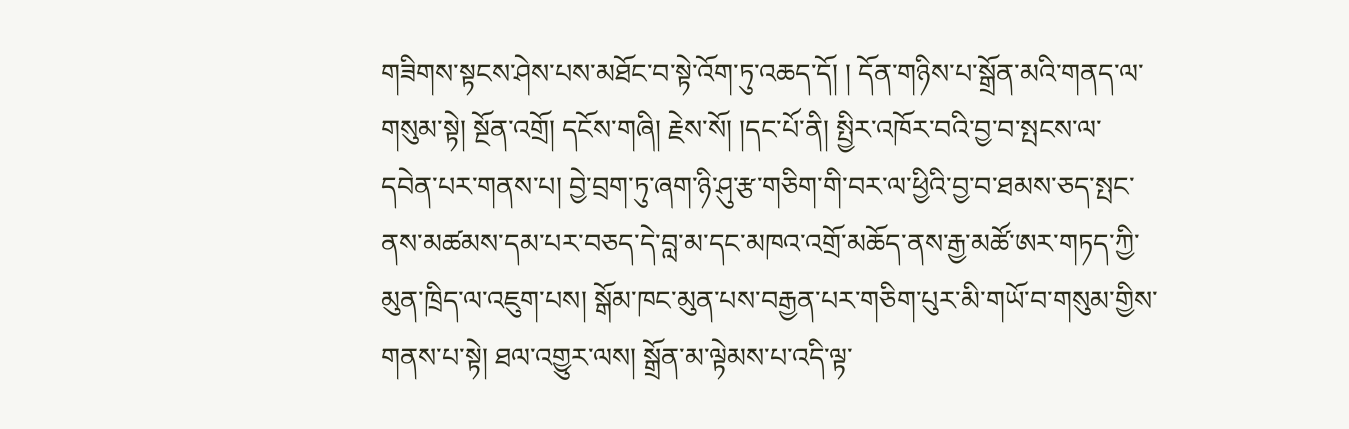གཟིགས་སྟངས་ཤེས་པས་མཐོང་བ་སྟེ་འོག་ཏུ་འཆད་དོ། ། དོན་གཉིས་པ་སྒྲོན་མའི་གནད་ལ་གསུམ་སྟེ། སྔོན་འགྲོ། དངོས་གཞི། རྗེས་སོ། །དང་པོ་ནི། སྤྱིར་འཁོར་བའི་བྱ་བ་སྤངས་ལ་དབེན་པར་གནས་པ། བྱེ་བྲག་ཏུ་ཞག་ཉི་ཤུ་རྩ་གཅིག་གི་བར་ལ་ཕྱིའི་བྱ་བ་ཐམས་ཅད་སྤང་ནས་མཚམས་དམ་པར་བཅད་དེ་བླ་མ་དང་མཁའ་འགྲོ་མཆོད་ནས་རྒྱ་མཚོ་ཨར་གཏད་ཀྱི་མུན་ཁྲིད་ལ་འཇུག་པས། སྒོམ་ཁང་མུན་པས་བརྒྱན་པར་གཅིག་པུར་མི་གཡོ་བ་གསུམ་གྱིས་གནས་པ་སྟེ། ཐལ་འགྱུར་ལས། སྒྲོན་མ་ལྟེམས་པ་འདི་ལྟ་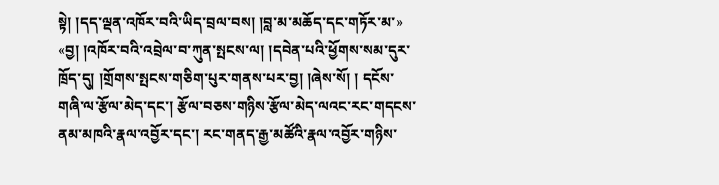སྟེ། །དད་ལྡན་འཁོར་བའི་ཡིད་བྲལ་བས། །བླ་མ་མཆོད་དང་གཏོར་མ་» «བྱ། །འཁོར་བའི་འབྲེལ་བ་ཀུན་སྤངས་ལ། །དབེན་པའི་ཕྱོགས་སམ་དུར་ཁྲོད་དུ། །གྲོགས་སྤངས་གཅིག་པུར་གནས་པར་བྱ། །ཞེས་སོ། ། དངོས་གཞི་ལ་རྩོལ་མེད་དང་། རྩོལ་བཅས་གཉིས་རྩོལ་མེད་ལའང་རང་གདངས་ནམ་མཁའི་རྣལ་འབྱོར་དང་། རང་གནད་རྒྱ་མཚོའི་རྣལ་འབྱོར་གཉིས་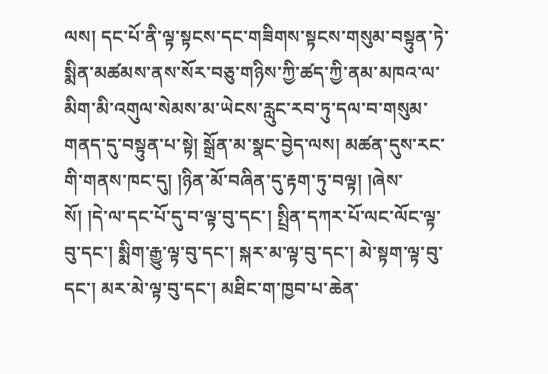ལས། དང་པོ་ནི་ལྟ་སྟངས་དང་གཟིགས་སྟངས་གསུམ་བསྟུན་ཏེ་སྨིན་མཚམས་ནས་སོར་བཅུ་གཉིས་ཀྱི་ཚད་ཀྱི་ནམ་མཁའ་ལ་མིག་མི་འགུལ་སེམས་མ་ཡེངས་རླུང་རབ་ཏུ་དལ་བ་གསུམ་གནད་དུ་བསྟུན་པ་སྟེ། སྒྲོན་མ་སྣང་བྱེད་ལས། མཚན་དུས་རང་གི་གནས་ཁང་དུ། །ཉིན་མོ་བཞིན་དུ་རྟག་ཏུ་བལྟ། །ཞེས་ སོ། །དེ་ལ་དང་པོ་དུ་བ་ལྟ་བུ་དང་། སྤྲིན་དཀར་པོ་ལང་ལོང་ལྟ་བུ་དང་། སྨིག་རྒྱུ་ལྟ་བུ་དང་། སྐར་མ་ལྟ་བུ་དང་། མེ་སྟག་ལྟ་བུ་དང་། མར་མེ་ལྟ་བུ་དང་། མཐིང་ག་ཁྱབ་པ་ཆེན་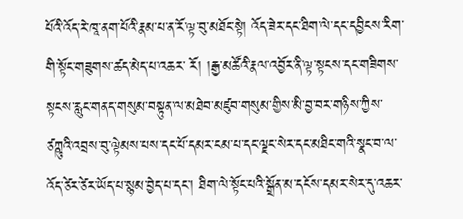པོའི་འོད་རེ་ཁཱ་ནག་པོའི་རྣམ་པ་ན་རོ་ལྟ་བུ་མཐོང་སྟེ། འོད་ཟེར་དང་ཐིག་ལེ་དང་དབྱིངས་རིག་གི་སྟོང་གཟུགས་ཚད་མེད་པ་འཆར་ རོ། །རྒྱ་མཚོའི་རྣལ་འབྱོར་ནི་ལྟ་སྟངས་དང་གཟིགས་སྟངས་རླུང་གནད་གསུམ་བསྟུན་ལ་མཐེབ་མཛུབ་གསུམ་གྱིས་མི་བྱ་བར་གཉིས་ཀྱིས་ཙཀྵུའི་འབྲས་བུ་ལྟེམས་པས་དང་པོ་དམར་ངམ་པ་དང་ལྗང་སེར་དང་མཐིང་གའི་སྣང་བ་ལ་འོད་ཙེར་ཙེར་ཡོད་པ་སྙམ་བྱེད་པ་དང་། ཐིག་ལེ་སྟོང་པའི་སྒྲོན་མ་དངོས་དམར་སེར་དུ་འཆར་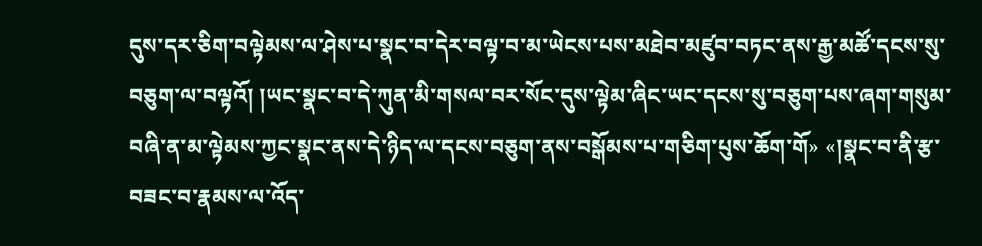དུས་དར་ཅིག་བལྟེམས་ལ་ཤེས་པ་སྣང་བ་དེར་བལྟ་བ་མ་ཡེངས་པས་མཐེབ་མཛུབ་བཏང་ནས་རྒྱ་མཚོ་དངས་སུ་བཅུག་ལ་བལྟའོ། །ཡང་སྣང་བ་དེ་ཀུན་མི་གསལ་བར་སོང་དུས་ལྟེམ་ཞིང་ཡང་དངས་སུ་བཅུག་པས་ཞག་གསུམ་བཞི་ན་མ་ལྟེམས་ཀྱང་སྣང་ནས་དེ་ཉིད་ལ་དངས་བཅུག་ནས་བསྒོམས་པ་གཅིག་པུས་ཆོག་གོ» «།སྣང་བ་ནི་རྩ་བཟང་བ་རྣམས་ལ་འོད་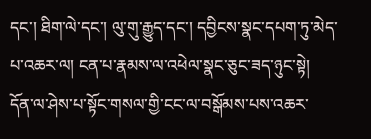དང་། ཐིག་ལེ་དང་། ལུ་གུ་རྒྱུད་དང་། དབྱིངས་སྣང་དཔག་ཏུ་མེད་པ་འཆར་ལ། ངན་པ་རྣམས་ལ་འཕེལ་སྣང་ཅུང་ཟད་ཉུང་སྟེ། དོན་ལ་ཤེས་པ་སྟོང་གསལ་གྱི་ངང་ལ་བསྒོམས་པས་འཆར་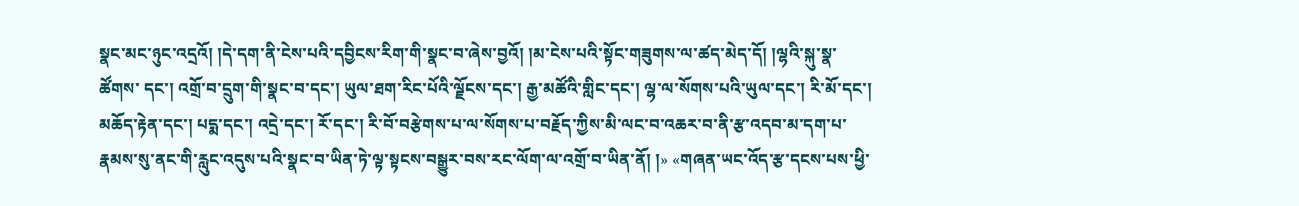སྣང་མང་ཉུང་འདྲའོ། །དེ་དག་ནི་ངེས་པའི་དབྱིངས་རིག་གི་སྣང་བ་ཞེས་བྱའོ། །མ་ངེས་པའི་སྟོང་གཟུགས་ལ་ཚད་མེད་དོ། །ལྷའི་སྐུ་སྣ་ཚོགས་ དང་། འགྲོ་བ་དྲུག་གི་སྣང་བ་དང་། ཡུལ་ཐག་རིང་པོའི་ལྗོངས་དང་། རྒྱ་མཚོའི་གླིང་དང་། ལྷ་ལ་སོགས་པའི་ཡུལ་དང་། རི་མོ་དང་། མཆོད་རྟེན་དང་། པདྨ་དང་། འདྲེ་དང་། རོ་དང་། རི་བོ་བརྩེགས་པ་ལ་སོགས་པ་བརྗོད་ཀྱིས་མི་ལང་བ་འཆར་བ་ནི་རྩ་འདབ་མ་དག་པ་རྣམས་སུ་ནང་གི་རླུང་འདུས་པའི་སྣང་བ་ཡིན་ཏེ་ལྟ་སྟངས་བསྒྱུར་བས་རང་ལོག་ལ་འགྲོ་བ་ཡིན་ནོ། །» «གཞན་ཡང་འོད་རྩ་དངས་པས་ཕྱི་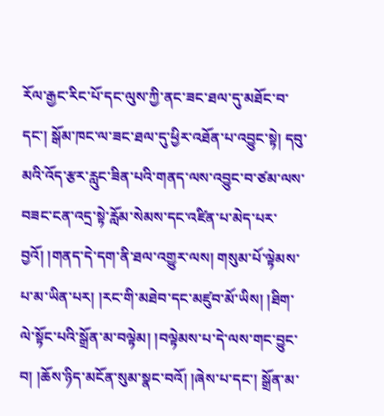རོལ་རྒྱང་རིང་པོ་དང་ལུས་ཀྱི་ནང་ཟང་ཐལ་དུ་མཐོང་བ་དང་། སྒོམ་ཁང་ལ་ཟང་ཐལ་དུ་ཕྱིར་འཐོན་པ་འབྱུང་སྟེ། དབུ་མའི་འོད་རྩར་རླུང་ཟིན་པའི་གནད་ལས་འབྱུང་བ་ཙམ་ལས་བཟང་ངན་འདྲ་སྟེ་རློམ་སེམས་དང་འཛིན་པ་མེད་པར་བྱའོ། །གནད་དེ་དག་ནི་ཐལ་འགྱུར་ལས། གསུམ་པོ་ལྟེམས་པ་མ་ཡིན་པར། །རང་གི་མཐེབ་དང་མཛུབ་མོ་ཡིས། །ཐིག་ལེ་སྟོང་པའི་སྒྲོན་མ་བལྟེམ། །བལྟེམས་པ་དེ་ལས་གང་བྱུང་བ། །ཆོས་ཉིད་མངོན་སུམ་སྣང་བའོ། །ཞེས་པ་དང་། སྒྲོན་མ་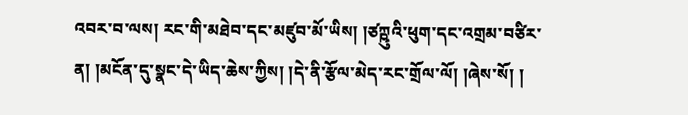འབར་བ་ལས། རང་གི་མཐེབ་དང་མཛུབ་མོ་ཡིས། །ཙཀྵུའི་ཕུག་དང་འགྲམ་བཙིར་ན། །མངོན་དུ་སྣང་དེ་ཡིད་ཆེས་ཀྱིས། །དེ་ནི་རྩོལ་མེད་རང་གྲོལ་ལོ། །ཞེས་སོ། །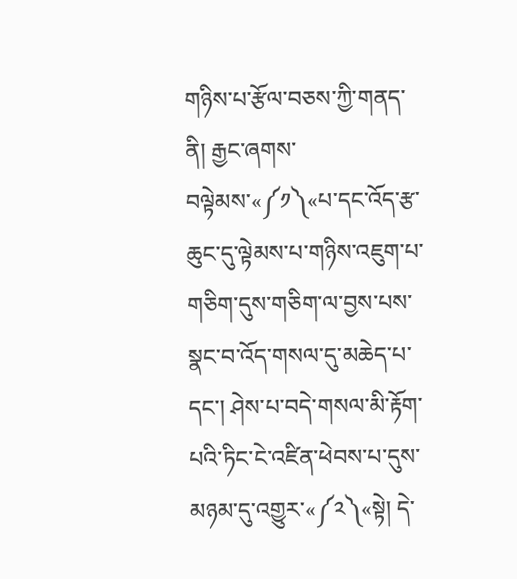གཉིས་པ་རྩོལ་བཅས་ཀྱི་གནད་ནི། རྒྱང་ཞགས་བལྟེམས་«༼༡༽«པ་དང་འོད་རྩ་ཆུང་དུ་ལྟེམས་པ་གཉིས་འཇུག་པ་གཅིག་དུས་གཅིག་ལ་བྱས་པས་སྣང་བ་འོད་གསལ་དུ་མཆེད་པ་དང་། ཤེས་པ་བདེ་གསལ་མི་རྟོག་པའི་ཏིང་ངེ་འཛིན་ཕེབས་པ་དུས་མཉམ་དུ་འགྱུར་«༼༢༽«སྟེ། དེ་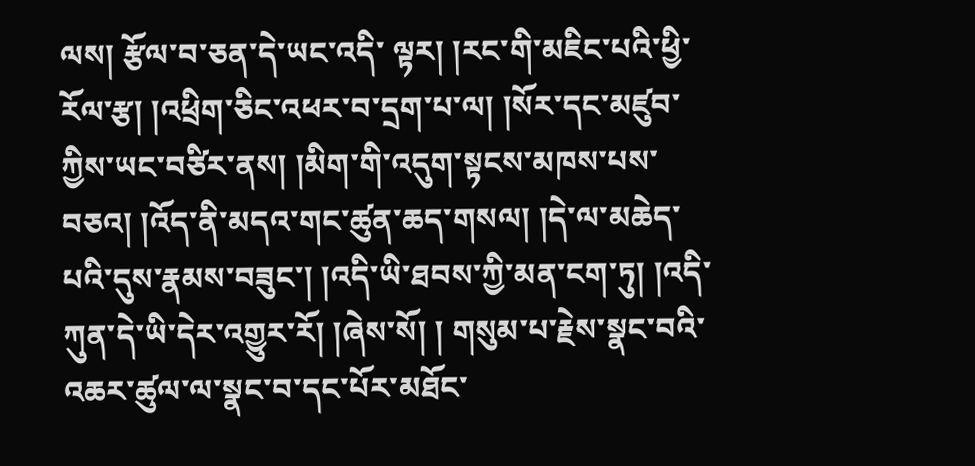ལས། རྩོལ་བ་ཅན་དེ་ཡང་འདི་ ལྟར། །རང་གི་མཇིང་པའི་ཕྱི་རོལ་རྩ། །འཕྲིག་ཅིང་འཕར་བ་དྲག་པ་ལ། །སོར་དང་མཛུབ་ཀྱིས་ཡང་བཙིར་ནས། །མིག་གི་འདུག་སྟངས་མཁས་པས་ བཅའ། །འོད་ནི་མདའ་གང་ཚུན་ཆད་གསལ། །དེ་ལ་མཆེད་པའི་དུས་རྣམས་བཟུང་། །འདི་ཡི་ཐབས་ཀྱི་མན་ངག་ཏུ། །འདི་ཀུན་དེ་ཡི་དེར་འགྱུར་རོ། །ཞེས་སོ། ། གསུམ་པ་རྗེས་སྣང་བའི་འཆར་ཚུལ་ལ་སྣང་བ་དང་པོར་མཐོང་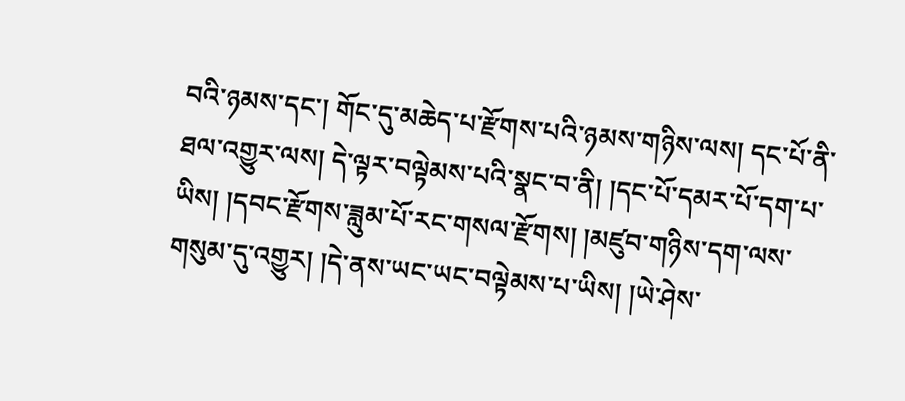བའི་ཉམས་དང་། གོང་དུ་མཆེད་པ་རྫོགས་པའི་ཉམས་གཉིས་ལས། དང་པོ་ནི་ཐལ་འགྱུར་ལས། དེ་ལྟར་བལྟེམས་པའི་སྣང་བ་ནི། །དང་པོ་དམར་པོ་དག་པ་ ཡིས། །དབང་རྫོགས་ཟླུམ་པོ་རང་གསལ་རྫོགས། །མཛུབ་གཉིས་དག་ལས་གསུམ་དུ་འགྱུར། །དེ་ནས་ཡང་ཡང་བལྟེམས་པ་ཡིས། །ཡེ་ཤེས་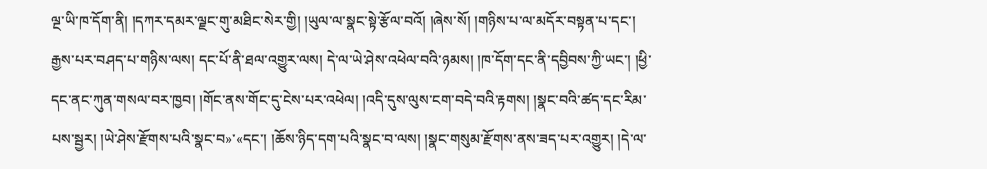ལྔ་ཡི་ཁ་དོག་ནི། །དཀར་དམར་ལྗང་གུ་མཐིང་སེར་གྱི། །ཡུལ་ལ་སྣང་སྟེ་རྩོལ་བའོ། །ཞེས་སོ། །གཉིས་པ་ལ་མདོར་བསྟན་པ་དང་། རྒྱས་པར་བཤད་པ་གཉིས་ལས། དང་པོ་ནི་ཐལ་འགྱུར་ལས། དེ་ལ་ཡེ་ཤེས་འཕེལ་བའི་ཉམས། །ཁ་དོག་དང་ནི་དབྱིབས་ཀྱི་ཡང་། །ཕྱི་དང་ནང་ཀུན་གསལ་བར་ཁྱབ། །གོང་ནས་གོང་དུ་ངེས་པར་འཕེལ། །འདི་དུས་ལུས་ངག་བདེ་བའི་རྟགས། །སྣང་བའི་ཚད་དང་རིམ་པས་སྦྱར། །ཡེ་ཤེས་རྫོགས་པའི་སྣང་བ»་«དང་། །ཆོས་ཉིད་དག་པའི་སྣང་བ་ལས། །སྣང་གསུམ་རྫོགས་ནས་ཟད་པར་འགྱུར། །དེ་ལ་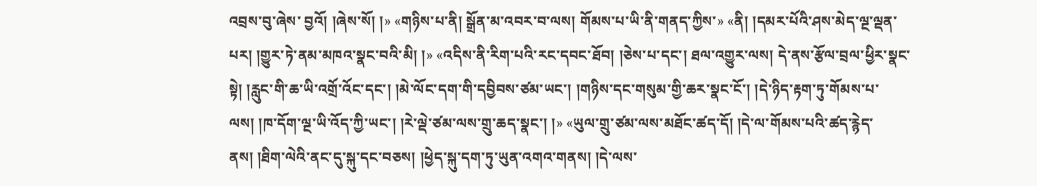འབྲས་བུ་ཞེས་ བྱའོ། །ཞེས་སོ། །» «གཉིས་པ་ནི། སྒྲོན་མ་འབར་བ་ལས། གོམས་པ་ཡི་ནི་གནད་ཀྱིས་» «ནི། །དམར་པོའི་ཤས་མེད་ལྔ་ལྡན་པར། །གྱུར་ཏེ་ནམ་མཁའ་སྣང་བའི་མི། །» «འདིས་ནི་རིག་པའི་རང་དབང་ཐོབ། །ཅེས་པ་དང་། ཐལ་འགྱུར་ལས། དེ་ནས་རྩོལ་བྲལ་ཕྱིར་སྣང་སྟེ། །རླུང་གི་ཆ་ཡི་འགྲོ་འོང་དང་། །མེ་ལོང་དག་གི་དབྱིབས་ཙམ་ཡང་། །གཉིས་དང་གསུམ་གྱི་ཆར་སྣང་ངོ་། །དེ་ཉིད་རྟག་ཏུ་གོམས་པ་ལས། །ཁ་དོག་ལྔ་ཡི་འོད་ཀྱི་ཡང་། །རེ་ལྡེ་ཙམ་ལས་གྲུ་ཆད་སྣང་། །» «ཡུལ་གྲུ་ཙམ་ལས་མཐོང་ཚད་དོ། །དེ་ལ་གོམས་པའི་ཚད་རྙེད་ནས། །ཐིག་ལེའི་ནང་དུ་སྐུ་དང་བཅས། །ཕྱེད་སྐུ་དག་ཏུ་ཡུན་འགའ་གནས། །དེ་ལས་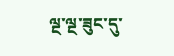ལྔ་ལྔ་ཟུང་དུ་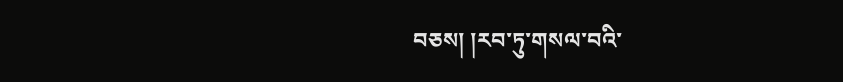བཅས། །རབ་ཏུ་གསལ་བའི་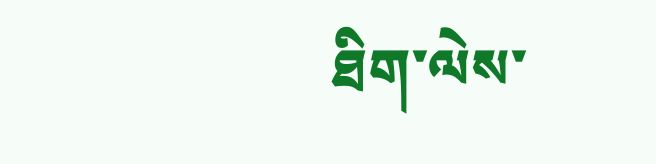ཐིག་ལེས་